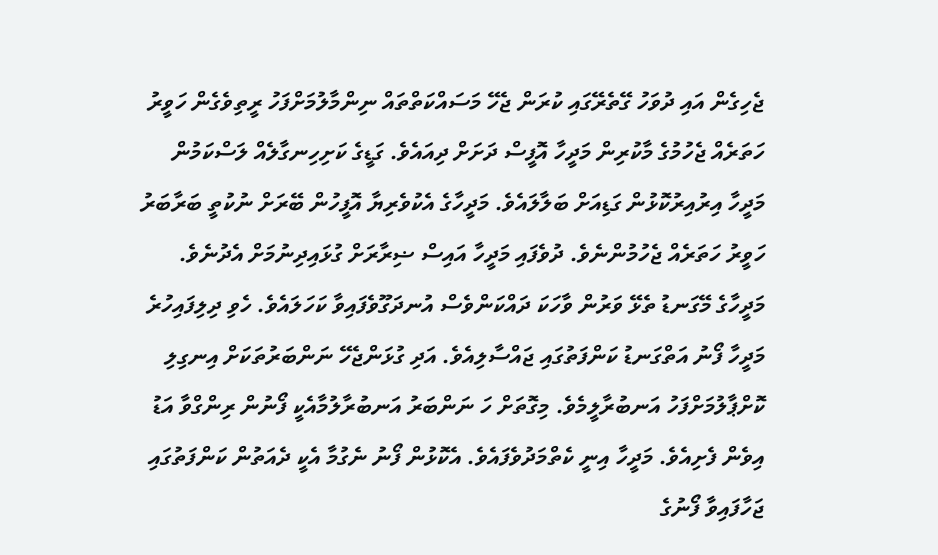ޖެހިގެން އައި ދުވަހު ގޭތެރޭގައި ކުރަން ޖެހޭ މަސައްކަތްތައް ނިންމާލުމަށްފަހު ރީތިވެގެން ހަވީރު ހަތަރެއް ޖެހުމުގެ މާކުރިން މަދީހާ އޮފީސް ދަށަށް ދިއައެވެ. ގަޑީގެ ކަށިހިނގާލެއް ލަސްކަމުން މަދީހާ އިރުއިރުކޮޅުން ގަޑިއަށް ބަލާލައެވެ. މަދީހާގެ އެކުވެރިޔާ އޮފީހުން ބޭރަށް ނުކުތީ ބަރާބަރު ހަވީރު ހަތަރެއް ޖެހުމުންނެވެ. ދުވެފައި މަދީހާ އައިސް ޟިރާރަށް ގުޅައިދިނުމަށް އެދުނެވެ. މަދީހާގެ މޭގަނޑު ތެޅޭ ވަރުން ވާހަކަ ދައްކަންވެސް އުނދަގޫވެފައިވާ ކަހަލައެވެ. ހެވި ދިލިފައިހުރެ މަދީހާ ފޯނު އަތްގަނޑު ކަންފަތުގައި ޖައްސާލިއެވެ. އަދި ގުޅަންޖެހޭ ނަންބަރުތަކަށް އިނގިލި ކޮށްޕާލުމަށްފަހު އަނބުރާލީމެވެ. މިގޮތަށް ހަ ނަންބަރު އަނބުރާލުމާއެކީ ފޯނުން ރިންގްވާ އަޑު އިވެން ފެށިއެވެ. މަދީހާ އިނީ ކެތްމަދުވެފައެވެ. އެކޮޅުން ފޯނު ނެގުމާ އެކީ ދެއަތުން ކަންފަތުގައި ޖަހާފައިވާ ފޯނުގެ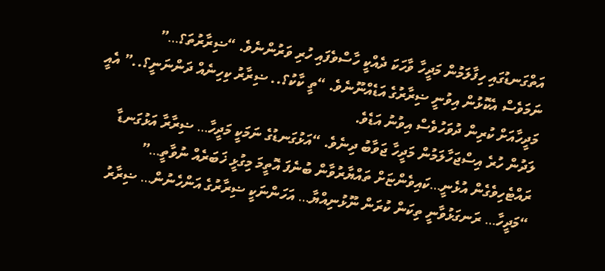އަތްގަނޑުގައި ހިފާލަމުން މަދީހާ ވާހަކަ ދެއްކީ ހާސްވެފައި ހުރި ވަރުންނެވެ. “ޟިރާރުތަ؟…”
ނަމަވެސް އެކޮޅުން އިވުނީ ޟިރާރުގެ އަޑެއްނޫނެވެ. “ތީ ކާކު؟.. ޟިރާރު ކިހިނެއް ދަންނަނީ؟..” އެއީ މަދީހާއަށް ކުރިން ދުވަހުވެސް އިވުނު އަޑެވެ.
ލަދުން ހުރެ އިސްޖަހާލަމުން މަދީހާ ޖަވާބު ދިނެވެ. “އަޅުގަނޑުގެ ނަމަކީ މަދީހާ… ޟިރާރާ އަޅުގަނޑާ ރައްޓެހިވެގެން އުޅެނީ…ކައިވެންޏަށް ތައްޔާރުވާން ބުނެފަ އޮތީމަ މިގުޅީ ޚަބަރެއް ނުވާތީ…”
“މަދީހާ… ރަނގަޅުވާނީ ތިކަން ކުރަން ނޫޅުނިއްޔާ… އަހަންނަކީ ޟިރާރުގެ އަންހެނުން… ޟިރާރު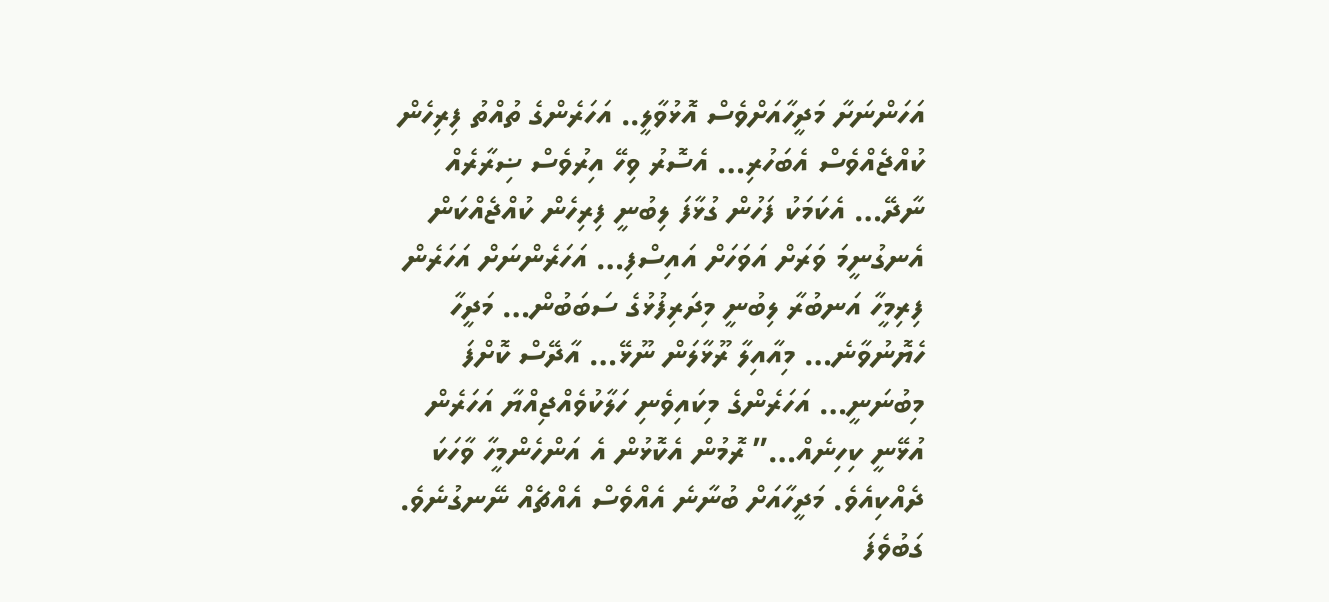އަހަންނަށާ މަދީހާއަށްވެސް އޮޅުވާލީ.. އަހަރެންގެ ތުއްތު ފިރިހެން ކުއްޖެއްވެސް އެބަހުރި… އެސޮރު ވިހޭ އިރުވެސް ޟިރާރެއް ނާދޭ… އެކަމަކު ފަހުން ގުޅާފަ ލިބުނީ ފިރިހެން ކުއްޖެއްކަން އެނގުނީމަ ވަރަށް އަވަހަށް އައިސްފި… އަހަރެންނަށް އަހަރެން ފިރިމީހާ އަނބުރާ ލިބުނީ މިދަރިފުޅުގެ ސަބަބުން… މަދީހާ ހެޔޮނުވާނެ… މިއާއިލާ ރޫޅާލަން ނޫޅޭ… އާދޭސް ކޮށްފަ މިބުނަނީ… އަހަރެންގެ މިކައިވެނި ހަލާކުވެއްޖިއްޔާ އަހަރެން އުޅޭނީ ކިހިނެއް…” ރޮމުން އެކޮޅުން އެ އަންހެންމީހާ ވާހަކަ ދެއްކިއެވެ. މަދީހާއަށް ބުނާނެ އެއްވެސް އެއްޗެއް ނޭނގުނެވެ. ގަބުވެފަ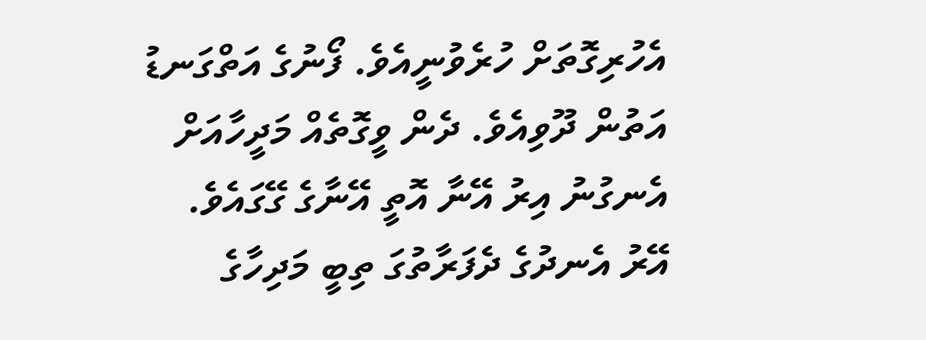އެހުރިގޮތަށް ހުރެވުނީއެވެ. ފޯނުގެ އަތްގަނޑު އަތުން ދޫވިއެވެ. ދެން ވީގޮތެއް މަދީހާއަށް އެނގުނު އިރު އޭނާ އޮތީ އޭނާގެ ގޭގައެވެ. އޭރު އެނދުގެ ދެފަރާތުގަ ތިބީ މަދިހާގެ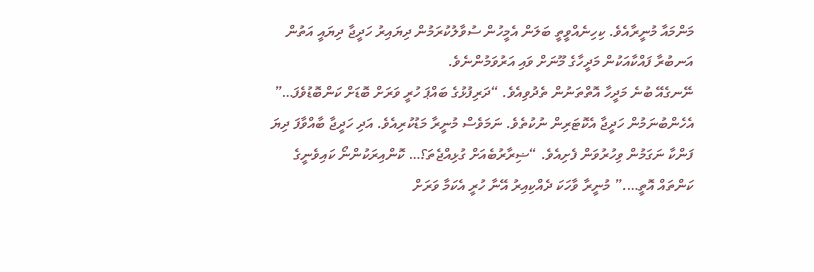މަންމައާ މުނީރާއެވެ. ކިހިނެއްވީތީ ބަލަން އެމީހުން ސުވާލުކުރަމުން ދިޔައިރު ހަދީޖާ ދިޔައީ އަތުން އަނބުރާ ފައްކާއަކުން މަދީހާގެ މޫނަށް ވައި އަރުވަމުންނެވެ.
ނޭނގެއޭ ބުނެ މަދީހާ އޮތްތަނުން ތެދުވިއެވެ. “ދަރިފުޅުގެ ބައްޕަ ހުރީ ވަރަށް ބޮޑަށް ކަންބޮޑުވެފަ…” އެހެންބުނަމުން ހަދީޖާ އެކޮޓަރިން ނުކުތެވެ. ނަމަވެސް މުނީރާ މަޑުކުރިއެވެ. އަދި ހަދީޖާ ބާއްވާފަ ދިޔަ ފަންކާ ނަގަމުން ވިހުރުވަން ފެށިއެވެ. “ޟިރާރުބެއަށް ގުޅިއްޖެތަ؟… ކޮންއިރަކުންނޯ ކައިވެނީގެ ކަންތައް އޮތީ….” މުނީރާ ވާހަކަ ދެއްކިއިރު އޭނާ ހުރީ އެކަމާ ވަރަށް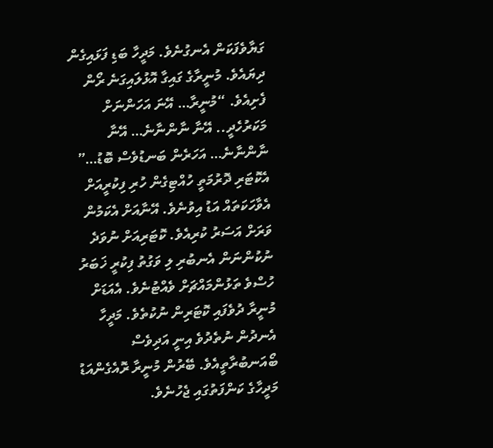ގަޔާވެފަކަން އެނގުނެވެ. މަދީހާ ބަޑި ފަޅައިގެން ދިޔައެވެ. މުނީރާގެ ގައިގާ އޮޅުލައިގަނެ ރޯން ފެށިއެވެ. “މުނީރާ… އޭނަ އަހަންނަށް މަކަރުހެދީ.. އޭނާ ނާންނާނެ… އޭނާ ނާންނާނެ… އަހަރެން ބަނޑުވެސް ބޮޑު…”
އެކޮޓަރި ދޮރުމަތީ ހުއްޓިގެން ހުރި ފިކުރީއަށް އެވާހަކަތައް އަޑު އިވުނެވެ. އޭނާއަށް އެކަމުން ވަރަށް އަސަރު ކުރިއެވެ. ކޮޓަރިއަށް ނުވަދެ ނުކުންނަން އެނބުރި ލި ވަގުތު ފިކުރީ ޚަބަރު ހުސްވެ ތަޅުންމައްޗަށް ވެއްޓުނެވެ. އެއަޑަށް މުނީރާ ދުވެފައި ކޮޓަރިން ނުކުތެވެ. މަދީހާ އެނދުން ނުތެދުވެ އިނީ އަދިވެސް ބޯއަނބުރާތީއެވެ. ބޭރުން މުނީރާ ރޮއެގެންއަޑު މަދީހާގެ ކަންފަތުގައި ޖެހުނެވެ.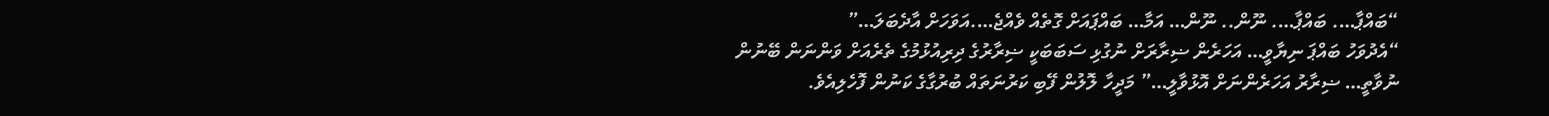“ބައްޕާ…. ބައްޕާ…. ނޫން.. ނޫން… އަމާ… ބައްޕައަށް ގޮތެއް ވެއްޖެ….އަވަހަށް އާދެބަލަ…”
“އެދުވަހު ބައްޕަ ނިޔާވީ… އަހަރެން ޟިރާރަށް ނުގުޅި ސަބަބަކީ ޟިރާރުގެ ދިރިއުޅުމުގެ ތެރެއަށް ވަންނަން ބޭނުން ނުވާތީ… ޟިރާރު އަހަރެންނަށް އޮޅުވާލީ…” މަދީހާ ލޮލުން ފޭބި ކަރުނަތައް ބުރުގާގެ ކަނުން ފޮހެލިއެވެ.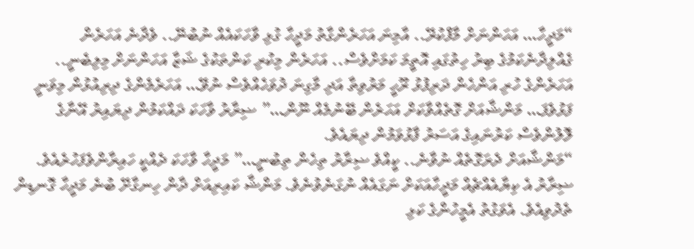“މަދީހާ… އަހަންނަށް މާފްކުރޭ.. އާމިނަ އަހަރެންގާތު މަދީހާ ގުޅި ވާހަކައެއް ނުބުނޭ.. ވެދާނެ އަހަރެން ގެއްލިދާނެކަމުގެ ބިރު ހިތުގައި އޮތީމަ ކަމަށްވެސް.. އަހަރެން މިކުރި ކަންތަކުގެ ޝަޒާ އަހަންނަށް މިލިބެނީ.. އަހަރެންގެ ހުރި އަންހެން ދަރިފުޅު ރޫހީ މަރުވިތާ އަދި މާގިނަ ދުވަހެއްވެސް ނުވޭ… އަހަރެމެންގެ ދިރިއުޅުން މިވަނީ ފަޅުވެފަ… މަންޝާއަށް ގޮތެއްވާކަށް އަހަރެން ބޭނުމެއް ނޫން…” ޟިރާރު ވާހަކަ ދައްކަމުން ދިޔައިރު އޭނާގެ ލޮލުންވެސް ކަރުނައިގެ އަސަރު ފާޅުވަމުން ދިޔައެވެ.
“މަންޝާއަށް ދެރަގޮތެއް ނުވާނެ.. ކީއްވެ ޟިރާރު ތިހެން ތިބުނީ…” މަދީހާ ވާހަކަ ދެއްކީ ހައިރާންވެފަހުރެއެވެ. ޟިރާރު އެ ކިޔާއެއްޗެއް މަދީހާއަކަށް ނަގައެއް ނުގަނެވުނެވެ. މަންޝާ ކައިރިއަށް ދާން ހިނގާށޭ ބުނެ މަދީހާ ގޮނޑިން ތެދުވިއެވެ. އެވަގުތު އެމީހުންގެ ކަޅި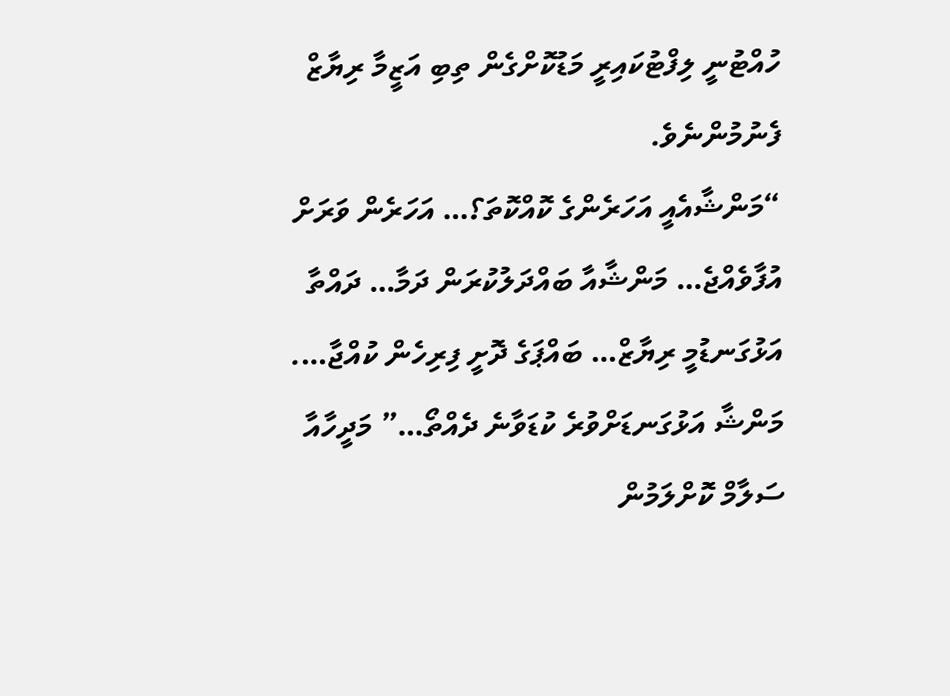ހުއްޓުނީ ލިފްޓުކައިރީ މަޑުކޮށްގެން ތިބި އަޒީމާ ރިޔާޒް ފެނުމުންނެވެ.
“މަންޝާއެއީ އަހަރެންގެ ކޮއްކޮތަ؟… އަހަރެން ވަރަށް އުފާވެއްޖެ… މަންޝާއާ ބައްދަލުކުރަން ދަމާ… ދައްތާ އަޅުގަނޑުމީ ރިޔާޒް… ބައްޕަގެ ދޮށީ ފިރިހެން ކުއްޖާ…. މަންޝާ އަޅުގަނޑަށްވުރެ ކުޑަވާނެ ދެއްތޯ…” މަދީހާއާ ސަލާމް ކޮށްލަމުން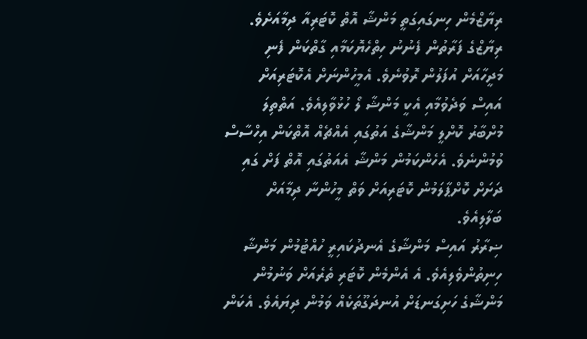ރިޔާޒްމެން ހިނގައިގަތީ މަންޝާ އޮތް ކޮޓަރިއާ ދިމާއަށެވެ. ރިޔާޒްގެ ފަރާތުން ފެނުނު ހިތްހެޔޮކަމާއި ގާތްކަން ފެނި މަދީހާއަށް އުފަލުން ރޮވުނެވެ. އެމީހުންނަށް އެކޮޓަރިއަށް އައިސް ވަދެވުމާއި އެކީ މަންޝާ ލޯ ހުޅުވާލިއެވެ. އަތްތިލަ މުށްބާރު ކޮށްލީ މަންޝާގެ އަތުގައި އެއްޗެއް އޮތްކަން އިހްސާސް ވުމުންނެވެ. އެހެންކަމުން މަންޝާ އެއަތުގައި އޮތް ފަށް ގައި ދަށަށް ކޮށްޕާލަމުން ކޮޓަރިއަށް ވަތް މީހުންނާ ދިމާއަށް ބަލާލިއެވެ.
ޟިރާރު އައިސް މަންޝާގެ އެނދުކައިރީ ހުއްޓުމުން މަންޝާ ހިނިތުންވެލިއެވެ. އެ އެންމެން ކޮޓަރި ތެރެއަށް ވަނުމުން މަންޝާގެ ހަށިގަނޑަށް އުނދަގޫތަކެއް ވަމުން ދިޔައެވެ. އެކަން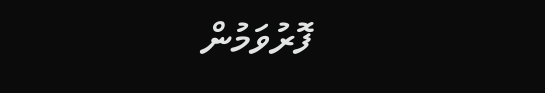ފޮރުވަމުން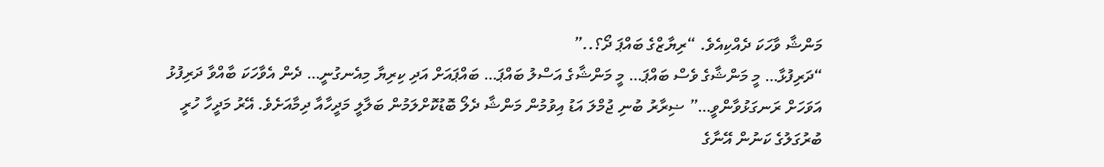މަންޝާ ވާހަކަ ދެއްކިއެވެ. “ރިޔާޒްގެ ބައްޕަ ދޯ؟..”
“ދަރިފުޅާ… މީ މަންޝާގެ ވެސް ބައްޕަ… މީ މަންޝާގެ އަސްލު ބައްޕަ… ބައްޕައަށް އަދި ކިރިޔާ މިއެނގުނީ… ދެން އެވާހަކަ ބާއްވާ ދަރިފުޅު އަވަހަށް ރަނގަޅުވާންވީ…” ޟިރާރު ބުނި ޖުމްލަ އަޑު އިވުމުން މަންޝާ ދެލޯ ބޮޑުކޮށްލަމުން ބަލާލީ މަދީހާއާ ދިމާއަށެވެ. އޭރު މަދީހާ ހުރީ ބުރުގަލުގެ ކަނުން އޭނާގެ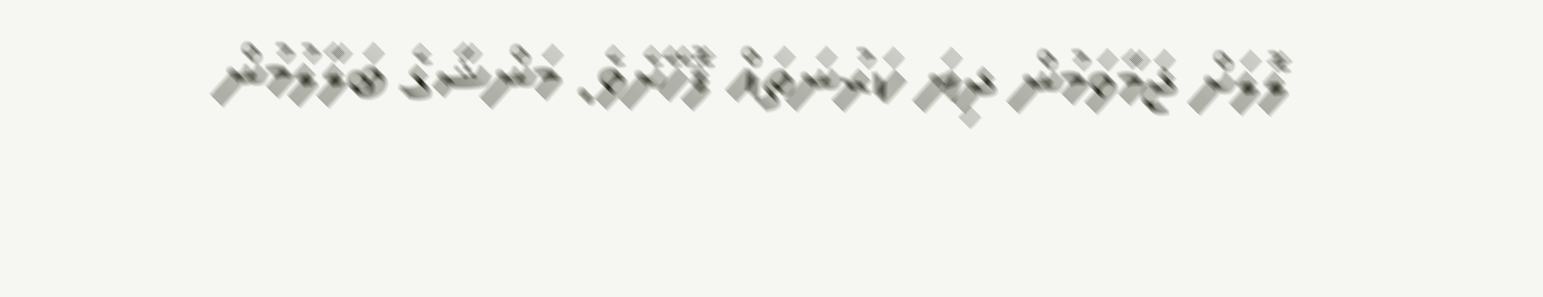ލޮލަށް ޖަމާވަމުން ދިޔަ ކަރުނަތައް ފޮހޭށެވެ. މަންޝާގެ ބަލާލުމުން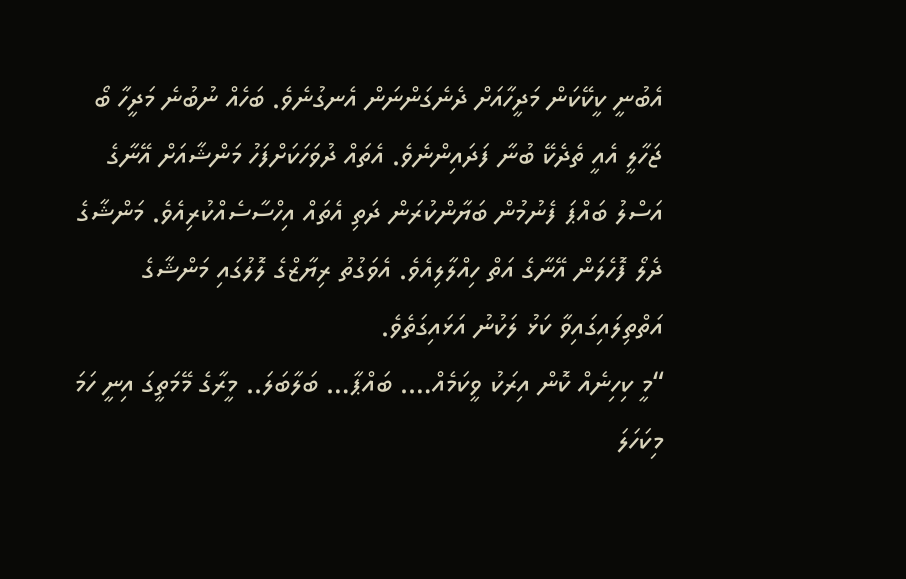އެބުނީ ކީކޭކަން މަދީހާއަށް ދެނެގަންނަން އެނގުނެވެ. ބަހެއް ނުބުނެ މަދީހާ ބޯ ޖަހާލީ އެއީ ތެދެކޭ ބުނާ ފަދައިންނެވެ. އެތައް ދުވަހަކަށްފަހު މަންޝާއަށް އޭނާގެ އަސްލު ބައްޕަ ފެނުމުން ބަޔާންކުރަން ދަތި އެތައް އިހްސާސެއްކުރިއެވެ. މަންޝާގެ ދެލޯ ފޮހެލަން އޭނާގެ އަތް ހިއްލާލިއެވެ. އެވަގުތު ރިޔާޒްގެ ލޮލުގައި މަންޝާގެ އަތްތިލައިގައިވާ ކަޅު ލަކުނު އަޅައިގަތެވެ.
“މީ ކިހިނެއް ކޮން އިރަކު ވީކަމެއް…. ބައްޕާ… ބަލާބަލަ.. މީރާގެ މޭމަތީގަ އިނީ ހަމަ މިކަހަލަ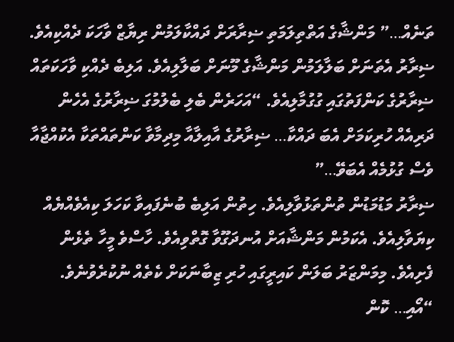ތަނެއް…” މަންޝާގެ އަތްތިލަމަތި ޟިރާރަށް ދައްކާލަމުން ރިޔާޒް ވާހަކަ ދެއްކިއެވެ. ޟިރާރު އެތަނަށް ބަލާލަމުން މަންޝާގެ މޫނަށް ބަލާލިއެވެ. އަލިބެ ދެއްކި ވާހަކަތައް ޟިރާރުގެ ކަންފަތުގައި ގުގުމާލިއެވެ. “އަހަރެން ބެލި ބެލުމުގަ ޟިރާރުގެ އެހެން ދަރިއެއް ހުރިކަމަށް އެބަ ދައްކާ… ޟިރާރުގެ އާއިލާއާ މިދިމާވާ ކަންތައްތަކާ އެކުއްޖާއާ ވެސް ގުޅުމެއް އެބަވޭ…”
ޟިރާރު މަޑުމަޑުން ތުންތަޅުވާލިއެވެ. ހިތުން އަލިބެ ބުނެފައިވާ ކަހަލަ ކިއެވެއްޔެއް ކިޔަވާލިއެވެ. އެކަމުން މަންޝާއަށް އުނދަގޫވާ ގޮތްވިއެވެ. ހާސްވެ މީހާ ތެޅެން ފެށިއެވެ. މިމަންޒަރު ބަލަން ކައިރީގައި ހުރި ޒިބާނަކަށް ކެތެއް ނުކުރެވުނެވެ.
“އޯއި… ކޮން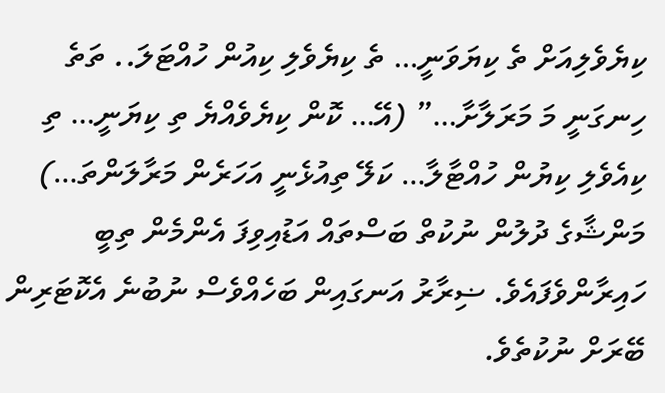ކިޔެވެލިއަށް ތެ ކިޔަވަނީ… ތެ ކިޔެވެލި ކިއުން ހުއްޓަލަ.. ތަތެ ހިނގަނީ މަ މަރަލާށާ…” (އޭ… ކޮން ކިޔެވެއްޔެ ތި ކިޔަނީ… ތި ކިއެވެލި ކިޔުން ހުއްޓާލާ… ކަލޭ ތިއުޅެނީ އަހަރެން މަރާލަންތަ…) މަންޝާގެ ދުލުން ނުކުތް ބަސްތައް އަޑުއިވިފަ އެންމެން ތިބީ ހައިރާންވެފައެވެ. ޟިރާރު އަނގައިން ބަހެއްވެސް ނުބުނެ އެކޮޓަރިން ބޭރަށް ނުކުތެވެ.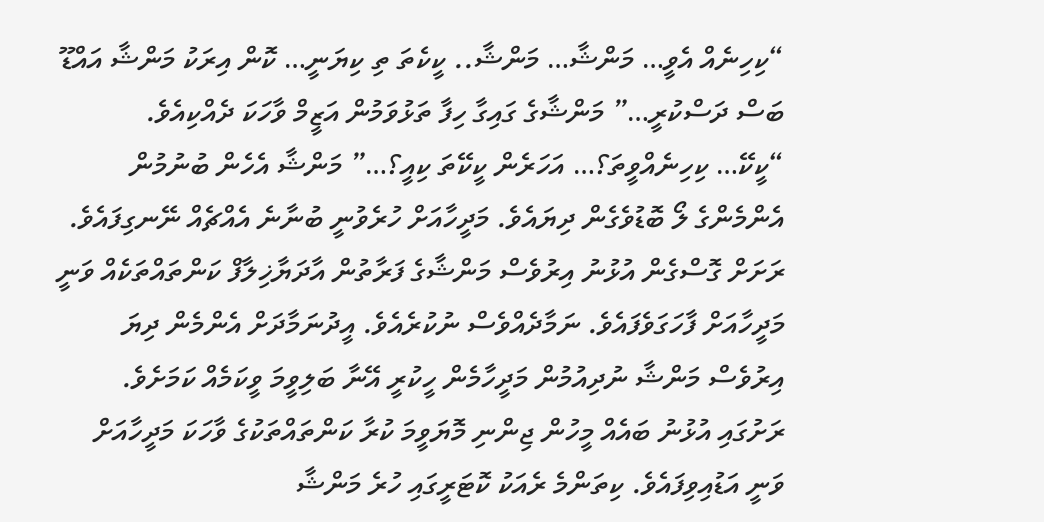“ކިހިނެއް އެވީ… މަންޝާ… މަންޝާ.. ކީކެތަ ތި ކިޔަނީ… ކޮން އިރަކު މަންޝާ އައްޑޫ ބަސް ދަސްކުރީ…” މަންޝާގެ ގައިގާ ހިފާ ތަޅުވަމުން އަޒީމް ވާހަކަ ދެއްކިއެވެ.
“ކީކޭ… ކިހިނެއްވީތަ؟… އަހަރެން ކީކޭތަ ކިއީ؟…” މަންޝާ އެހެން ބުނުމުން އެންމެންގެ ލޯ ބޮޑުވެގެން ދިޔައެވެ. މަދީހާއަށް ހުރެވުނީ ބުނާނެ އެއްޗެއް ނޭނގިފައެވެ. ރަށަށް ގޮސްގެން އުޅުނު އިރުވެސް މަންޝާގެ ފަރާތުން އާދަޔާޚިލާފް ކަންތައްތަކެއް ވަނީ މަދީހާއަށް ފާހަގަވެފައެވެ. ނަމާދެއްވެސް ނުކުރެއެވެ. އީދުނަމާދަށް އެންމެން ދިޔަ އިރުވެސް މަންޝާ ނުދިއުމުން މަދީހާމެން ހީކުރީ އޭނާ ބަލިވީމަ ވީކަމެއް ކަމަށެވެ. ރަށުގައި އުޅުނު ބައެއް މީހުން ޖިންނި މޮޔަވީމަ ކުރާ ކަންތައްތަކުގެ ވާހަކަ މަދީހާއަށް ވަނީ އަޑުއިވިފައެވެ. ކިތަންމެ ރެއަކު ކޮޓަރީގައި ހުރެ މަންޝާ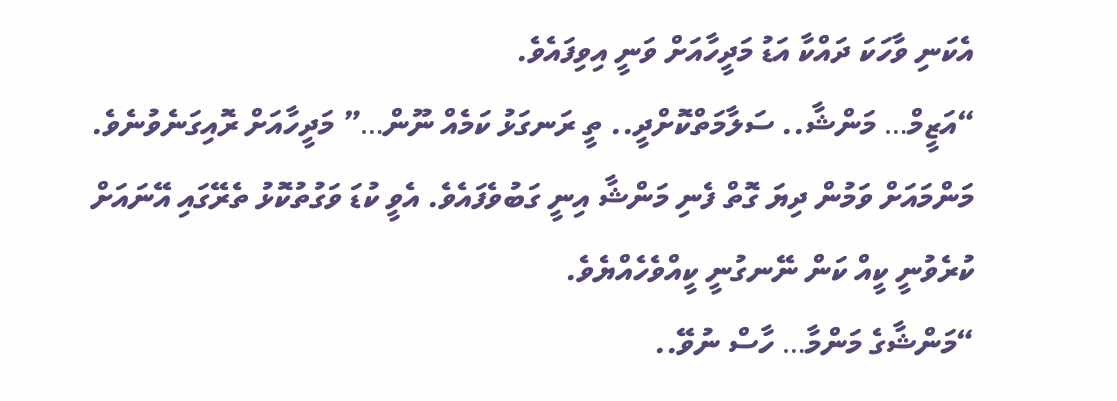އެކަނި ވާހަކަ ދައްކާ އަޑު މަދީހާއަށް ވަނީ އިވިފައެވެ.
“އަޒީމް… މަންޝާ.. ސަލާމަތްކޮށްދީ.. ތީ ރަނގަޅު ކަމެއް ނޫން…” މަދީހާއަށް ރޮއިގަނެވުނެވެ. މަންމައަށް ވަމުން ދިޔަ ގޮތް ފެނި މަންޝާ އިނީ ގަބުވެފައެވެ. އެވީ ކުޑަ ވަގުތުކޮޅު ތެރޭގައި އޭނައަށް ކުރެވުނީ ކީއް ކަން ނޭނގުނީ ކީއްވެހެއްޔެވެ.
“މަންޝާގެ މަންމާ… ހާސް ނުވޭ..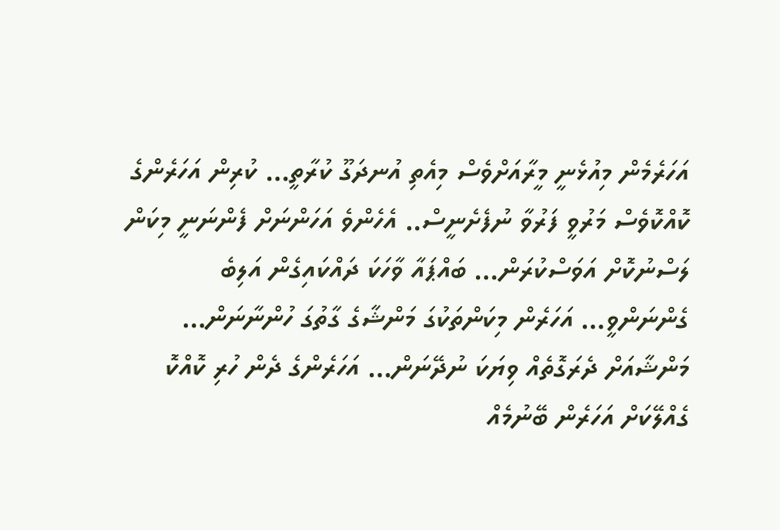އަހަރެމެން މިއުޅެނީ މީރާއަށްވެސް މިއެތި އުނދަގޫ ކުރާތީ… ކުރިން އަހަރެންގެ ކޮއްކޮވެސް މަރުވީ ފަރުވާ ނުފެށެނީސް.. އެހެންވެ އަހަންނަށް ފެންނަނީ މިކަން ލަސްނުކޮށް އަވަސްކުރަން… ބައްޕައާ ވާހަކަ ދައްކައިގެން އަލިބެ ގެންނަންވީ… އަހަރެން މިކަންތަކުގަ މަންޝާގެ ގާތުގަ ހުންނާނަން… މަންޝާއަށް ދެރަގޮތެއް ވިޔަކަ ނުދޭނަން… އަހަރެންގެ ދެން ހުރި ކޮއްކޮ ގެއްލޭކަށް އަހަރެން ބޭނުމެއް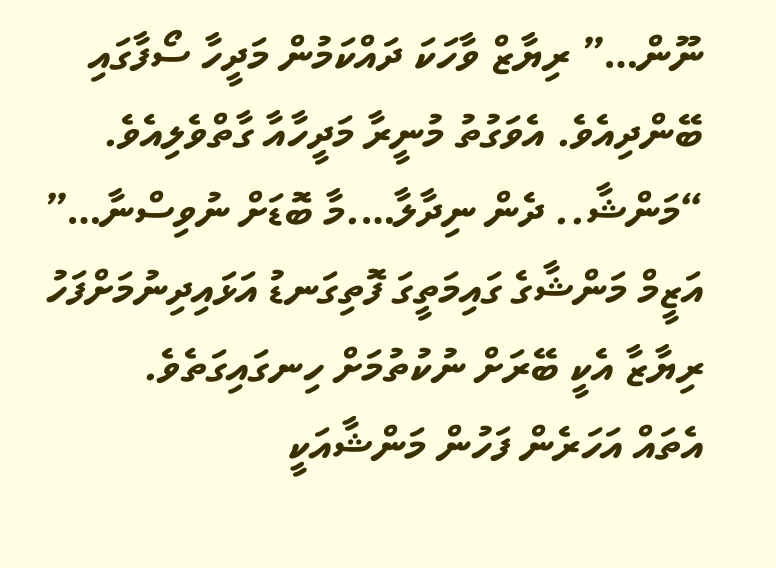ނޫން…” ރިޔާޒް ވާހަކަ ދައްކަމުން މަދީހާ ސޯފާގައި ބޭންދިއެވެ. އެވަގުތު މުނީރާ މަދީހާއާ ގާތްވެލިއެވެ.
“މަންޝާ.. ދެން ނިދާލާ….މާ ބޮޑަށް ނުވިސްނާ…” އަޒީމް މަންޝާގެ ގައިމަތީގަ ފޮތިގަނޑު އަޅައިދިނުމަށްފަހު ރިޔާޒާ އެކީ ބޭރަށް ނުކުތުމަށް ހިނގައިގަތެވެ.
އެތައް އަހަރެން ފަހުން މަންޝާއަކީ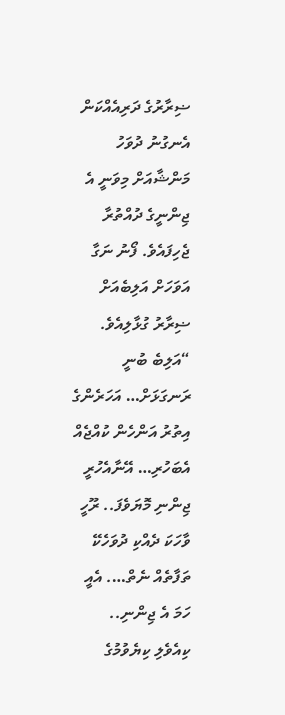ޟިރާރުގެ ދަރިއެއްކަން އެނގުނު ދުވަހު މަންޝާއަށް މިވަނީ އެ ޖިންނީގެ ދުއްތުރާ ޖެހިފައެވެ. ފޯނު ނަގާ އަވަހަށް އަލިބެއަށް ޟިރާރު ގުޅާލިއެވެ.
“އަލިބެ ބުނީ ރަނގަޅަށް… އަހަރެންގެ އިތުރު އަންހެން ކުއްޖެއް އެބަހުރި… އޭނާއެހުރީ ޖިންނި މޮޔަވެފަ.. ރޫހީ ވާހަކަ ދެއްކި ދުވަހެކޭ ތަފާތެއް ނެތް…. އެއީ ހަމަ އެ ޖިންނި.. ކިއެވެލި ކިޔެވުމުގެ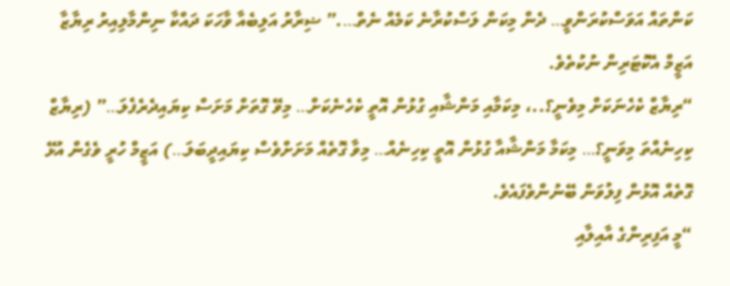ކަންތައް އަވަސްކުރަންވީ… ދެން މިކަން ލަސްކުރާނެ ކަމެއް ނެތް….” ޟިރާރު އަލިބެއާ ވާހަކަ ދައްކާ ނިންމާލިއިރު ރިޔާޒާ އަޒީމް އެކޮޓަރިން ނުކުތެވެ.
“ރިޔާޒް ކެހެނަކަށް މިވެނީ؟..، މިކަމާއި މަންޝާއި ގުޅުން އޮތީ ކެހެނެކަށް… މިވޭ ގޮތަށް މަށަސް ކިޔައިދެރެފެލަ…” (ރިޔާޒް ކިހިނެއްތަ މިވަނީ؟… މިކަމާ މަންޝާއާ ގުޅުން އޮތީ ކިހިނެއް… މިވާ ގޮތެއް މަށަށްވެސް ކިޔައިދީބަލަ…) އަޒީމް ހުރީ ވެގެން އުޅޭ ގޮތެއް އޮޅުން ފިލުވަން ބޭނުންވެފައެވެ.
“މީ އަފިރިންގެ އާއިލާއި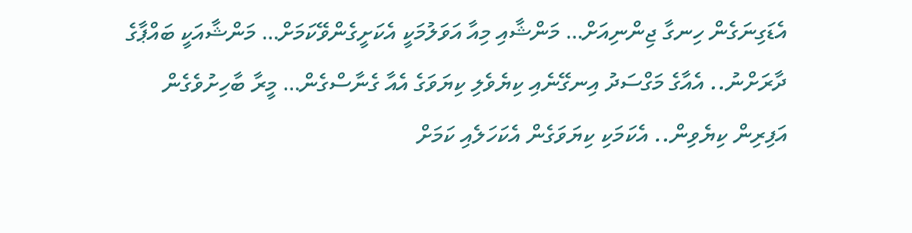އެޑަގިނަގެން ހިނގާ ޖިންނިއަށް… މަންޝާއި މިއާ އަވަލުމަކީ އެކަށީގެންވޭކަމަށް… މަންޝާއަކީ ބައްޕާގެ ދާރަށްނު.. އެއާގެ މަގްސަދު އިނގޭނެއި ކިޔެވެލި ކިޔަވަގެ އެއާ ގެނާސްގެން… މީރާ ބާހިށުވެގެން އަފިރިން ކިޔެވިން.. އެކަމަކި ކިޔަވަގެން އެކަހަލެއި ކަމަށް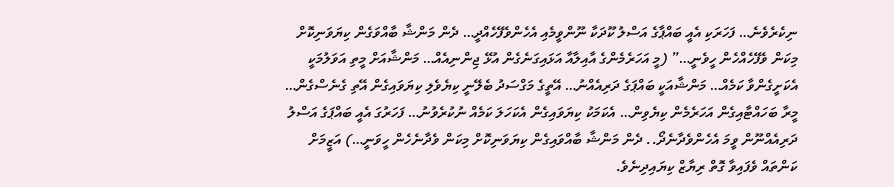ނިކެރެވެނެ… ފަހަރަކި އެއީ ބައްޕާގެ އަސްލު ކޫދަކާ ނޫންވީމެއި އެހެންވެފޭހެއްދީ… ދެން މަންޝާ ބާއްވަގެން ކިޔަވަނިކޮށް މިކަން ވެފޭހެއްހެން ހީވެނީ…” (މީ އަހަރެމެންގެ އާއިލާއާ އަޅައިގަނެގެން އުޅޭ ޖިންނިއެއް… މަންޝާއަށް މީތި އަވަލުމަކީ އެކަށީގެންވާ ކަމެއް… މަންޝާއަކީ ބައްޕަގެ ދަރިއެއްނު… އޭތީގެ މަގްސަދު ބެލޭނީ ކިޔެވެލި ކިޔަވައިގެން އޭތި ގެނެސްގެން… މީރާ ބަހައްޓާއިގެން އަހަރެމެން ކިޔެވިން… އެކަމަކު ކިޔަވައިގެން އެކަހަލަ ކަމެއް ނުކުރެވުނު… ފަހަރުގަ އެއީ ބައްޕަގެ އަސްލު ދަރިއެއްނޫން ވީމަ އެހެންވެދާނެދޯ.. ދެން މަންޝާ ބާއްވައިގެން ކިޔަވަނިކޮށް މިކަން ވެދާނެހެން ހީވަނީ…) އަޒީމަށް ކަންތައް ވެފައިވާ ގޮތް ރިޔާޒް ކިޔައިދިނެވެ.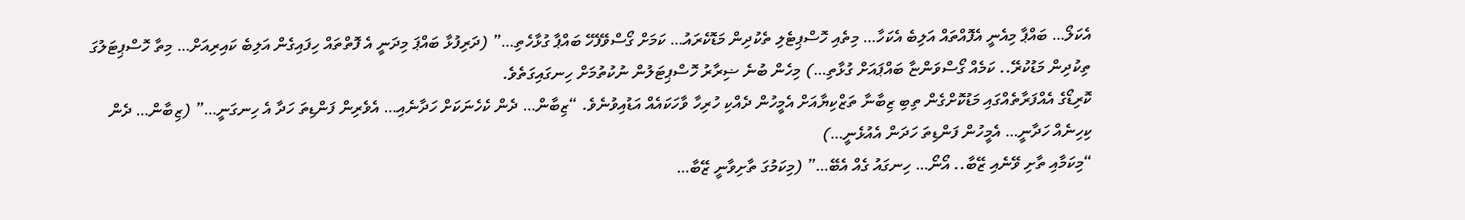އެކަލޯ… ބައްޕާ މިއެނީ އެފޮއްތައް އަލިބެ އެކަހާ… މިތެއި ހޮސްޕިޓެލި ތެކުދިން މަޑޮކެރައު… ކަމަށް ގޯސްވޭފެހޭ ބައްޕާ ގުޅާހެތި…” (ދަރިފުޅާ ބައްޕަ މިދަނީ އެ ފޮތްތައް ހިފައިގެން އަލިބެ ކައިރިއަށް… މިތާ ހޮސްޕިޓަލުގަ ތިކުދިން މަޑުކުރޭ.. ކަމެއް ގޯސްވަންޏާ ބައްޕައަށް ގުޅާތި…) މިހެން ބުނެ ޟިރާރު ހޮސްޕިޓަލުން ނުކުތުމަށް ހިނގައިގަތެވެ.
ކޮރިޑޯގެ އެއްފަރާތެއްގައި މަޑުކޮށްގެން ތިބި ޒިބާނާ ތަޒްކިޔާއަށް އެމީހުން ދެއްކި ހުރިހާ ވާހަކައެއް އަޑުއިވުނެވެ. “ޒިބާން… ދެން ކެހެނަކަށް ހަދާނެއި… އެވެރިން ފަންޑިތަ ހަދާ އެ ހިނގަނީ…” (ޒިބާން… ދެން ކިހިނެއް ހަދާނީ… އެމީހުން ފަންޑިތަ ހަދަން އެއުޅެނީ…)
“މިކަމާއި ތާށި ވޭނެއި ޒޭބާ.. އޯނޯ… ހިނގައު ގެއް އެބޭ…” (މިކަމުގަ ތާށިވާނީ ޒޭބާ…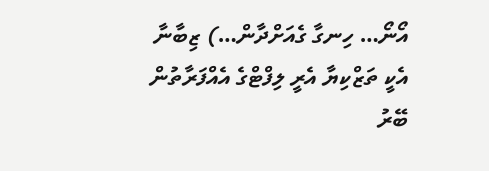އޯނޯ… ހިނގާ ގެއަށްދާން…) ޒިބާނާ އެކީ ތަޒްކިޔާ އެރީ ލިފްޓްގެ އެއްފަރާތުން ބޭރު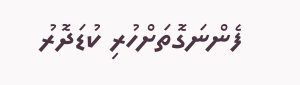ފެންނަގޮތަށްހުރި ކުޑަދޮރު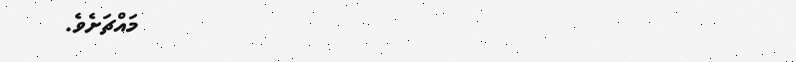މައްޗަށެވެ.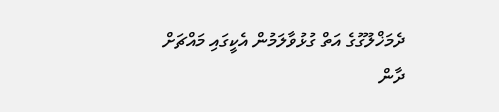ދެމަޚްލޫގުގެ އަތް ގުޅުވާލަމުން އެކީގައި މައްޗަށް ދާން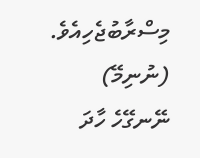މިސްރާބުޖެހިއެވެ.
(ނުނިމޭ)
ނޭނގޭހެ ހާދަ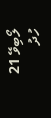ލޯބިވޭ 21
ހުދު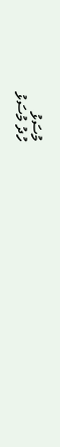މުސަޅު
ހުދު މުސަޅު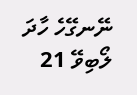ނޭނގޭހެ ހާދަ ލޯބިވޭ 21